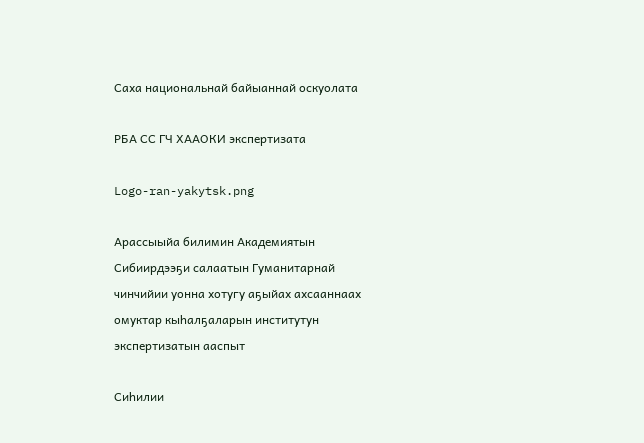Саха национальнай байыаннай оскуолата

РБА СС ГЧ ХААОКИ экспертизата

Logo-ran-yakytsk.png

Арассыыйа билимин Академиятын Сибиирдээҕи салаатын Гуманитарнай чинчийии уонна хотугу аҕыйах ахсааннаах омуктар кыһалҕаларын институтун экспертизатын ааспыт

Сиһилии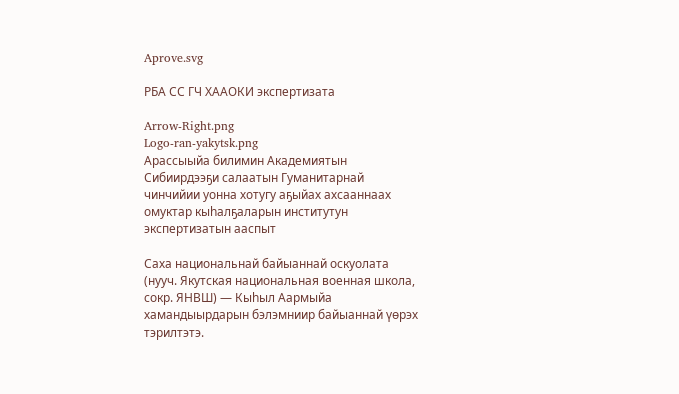Aprove.svg

РБА СС ГЧ ХААОКИ экспертизата

Arrow-Right.png
Logo-ran-yakytsk.png
Арассыыйа билимин Академиятын Сибиирдээҕи салаатын Гуманитарнай чинчийии уонна хотугу аҕыйах ахсааннаах омуктар кыһалҕаларын институтун экспертизатын ааспыт

Саха национальнай байыаннай оскуолата (нууч. Якутская национальная военная школа, сокр. ЯНВШ) — Кыһыл Аармыйа хамандыырдарын бэлэмниир байыаннай үөрэх тэрилтэтэ.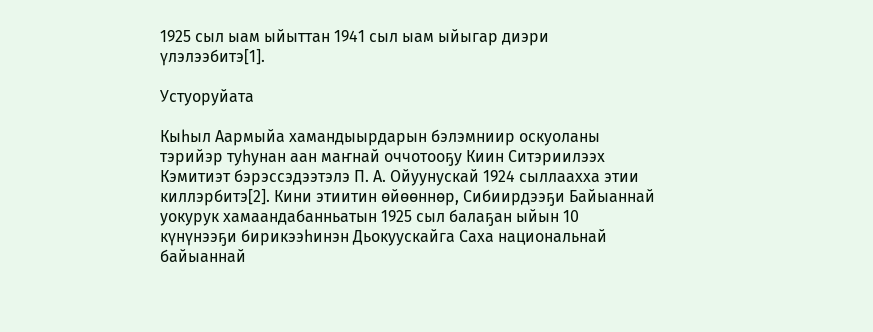1925 сыл ыам ыйыттан 1941 сыл ыам ыйыгар диэри үлэлээбитэ[1].

Устуоруйата

Кыһыл Аармыйа хамандыырдарын бэлэмниир оскуоланы тэрийэр туһунан аан маҥнай оччотооҕу Киин Ситэриилээх Кэмитиэт бэрэссэдээтэлэ П. А. Ойуунускай 1924 сыллаахха этии киллэрбитэ[2]. Кини этиитин өйөөннөр, Сибиирдээҕи Байыаннай уокурук хамаандабанньатын 1925 сыл балаҕан ыйын 10 күнүнээҕи бирикээһинэн Дьокуускайга Саха национальнай байыаннай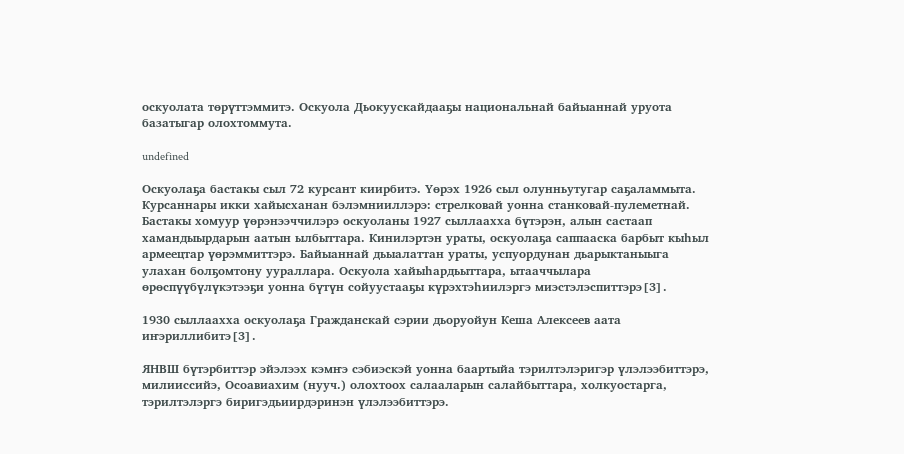оскуолата төрүттэммитэ. Оскуола Дьокуускайдааҕы национальнай байыаннай уруота базатыгар олохтоммута.

undefined

Оскуолаҕа бастакы сыл 72 курсант киирбитэ. Үөрэх 1926 сыл олунньутугар саҕаламмыта. Курсаннары икки хайысханан бэлэмнииллэрэ: стрелковай уонна станковай-пулеметнай. Бастакы хомуур үөрэнээччилэрэ оскуоланы 1927 сыллаахха бүтэрэн, алын састаап хамандыырдарын аатын ылбыттара. Кинилэртэн ураты, оскуолаҕа саппааска барбыт кыһыл армеецтар үөрэммиттэрэ. Байыаннай дьыалаттан ураты, успуордунан дьарыктаныыга улахан болҕомтону уураллара. Оскуола хайыһардьыттара, ытааччылара өрөспүүбүлүкэтээҕи уонна бүтүн сойуустааҕы күрэхтэһиилэргэ миэстэлэспиттэрэ[3].

1930 сыллаахха оскуолаҕа Гражданскай сэрии дьоруойун Кеша Алексеев аата иҥэриллибитэ[3].

ЯНВШ бүтэрбиттэр эйэлээх кэмҥэ сэбиэскэй уонна баартыйа тэрилтэлэригэр үлэлээбиттэрэ, милииссийэ, Осоавиахим (нууч.) олохтоох салааларын салайбыттара, холкуостарга, тэрилтэлэргэ биригэдьиирдэринэн үлэлээбиттэрэ.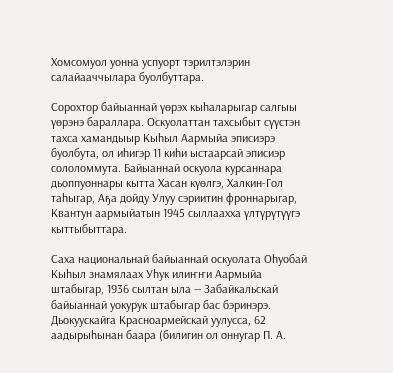Хомсомуол уонна успуорт тэрилтэлэрин салайааччылара буолбуттара.

Сорохтор байыаннай үөрэх кыһаларыгар салгыы үөрэнэ бараллара. Оскуолаттан тахсыбыт сүүстэн тахса хамандыыр Кыһыл Аармыйа эписиэрэ буолбута, ол иһигэр 11 киһи ыстаарсай эписиэр сололоммута. Байыаннай оскуола курсаннара дьоппуоннары кытта Хасан күөлгэ, Халкин-Гол таһыгар, Аҕа дойду Улуу сэриитин фроннарыгар, Квантун аармыйатын 1945 сыллаахха үлтүрүтүүгэ кыттыбыттара.

Саха национальнай байыаннай оскуолата Оһуобай Кыһыл знамялаах Уһук илиҥҥи Аармыйа штабыгар, 1936 сылтан ыла — Забайкальскай байыаннай уокурук штабыгар бас бэринэрэ. Дьокуускайга Красноармейскай уулусса, 62 аадырыһынан баара (билигин ол оннугар П. А.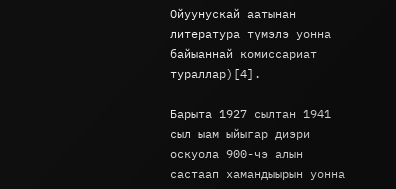Ойуунускай аатынан литература түмэлэ уонна байыаннай комиссариат тураллар)[4].

Барыта 1927 сылтан 1941 сыл ыам ыйыгар диэри оскуола 900-чэ алын састаап хамандыырын уонна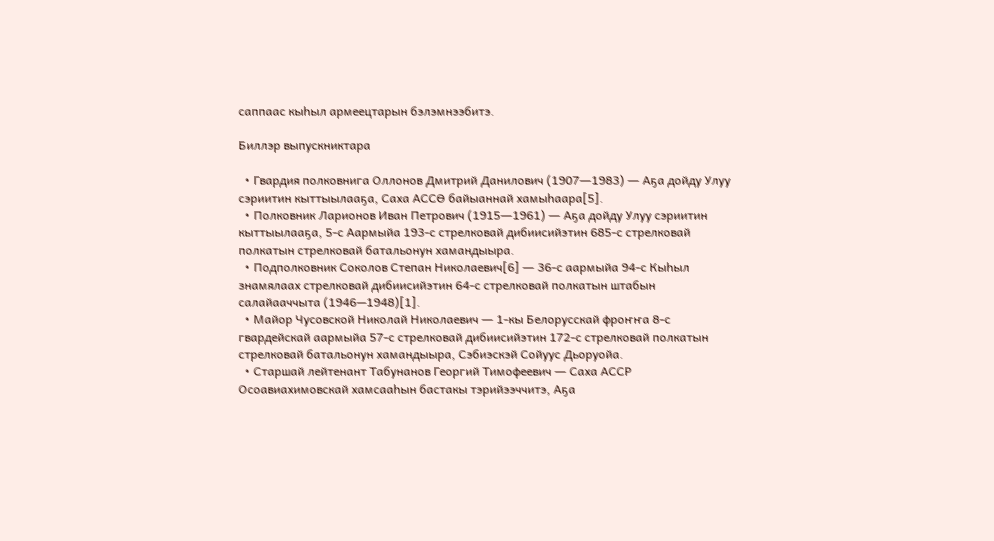саппаас кыһыл армеецтарын бэлэмнээбитэ.

Биллэр выпускниктара

  • Гвардия полковнига Оллонов Дмитрий Данилович (1907―1983) ― Аҕа дойду Улуу сэриитин кыттыылааҕа, Саха АССӨ байыаннай хамыһаара[5].
  • Полковник Ларионов Иван Петрович (1915―1961) ― Аҕа дойду Улуу сэриитин кыттыылааҕа, 5-с Аармыйа 193-с стрелковай дибиисийэтин 685-с стрелковай полкатын стрелковай батальонун хамандыыра.
  • Подполковник Соколов Степан Николаевич[6] ― 36-с аармыйа 94-с Кыһыл знамялаах стрелковай дибиисийэтин 64-с стрелковай полкатын штабын салайааччыта (1946—1948)[1].
  • Майор Чусовской Николай Николаевич ― 1-кы Белорусскай фроҥҥа 8-с гвардейскай аармыйа 57-с стрелковай дибиисийэтин 172-с стрелковай полкатын стрелковай батальонун хамандыыра, Сэбиэскэй Сойуус Дьоруойа.
  • Старшай лейтенант Табунанов Георгий Тимофеевич ― Саха АССР Осоавиахимовскай хамсааһын бастакы тэрийээччитэ, Аҕа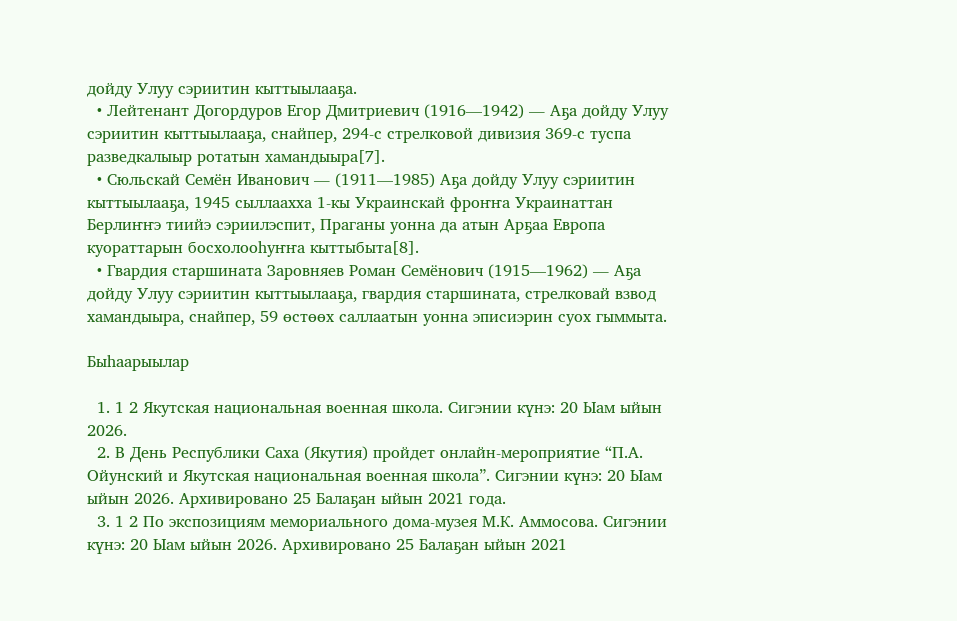дойду Улуу сэриитин кыттыылааҕа.
  • Лейтенант Догордуров Егор Дмитриевич (1916—1942) ― Аҕа дойду Улуу сэриитин кыттыылааҕа, снайпер, 294-с стрелковой дивизия 369-с туспа разведкалыыр ротатын хамандыыра[7].
  • Сюльскай Семён Иванович ― (1911—1985) Аҕа дойду Улуу сэриитин кыттыылааҕа, 1945 сыллаахха 1-кы Украинскай фроҥҥа Украинаттан Берлиҥҥэ тиийэ сэриилэспит, Праганы уонна да атын Арҕаа Европа куораттарын босхолооһуҥҥа кыттыбыта[8].
  • Гвардия старшината Заровняев Роман Семёнович (1915—1962) ― Аҕа дойду Улуу сэриитин кыттыылааҕа, гвардия старшината, стрелковай взвод хамандыыра, снайпер, 59 өстөөх саллаатын уонна эписиэрин суох гыммыта.

Быһаарыылар

  1. 1 2 Якутская национальная военная школа. Сигэнии күнэ: 20 Ыам ыйын 2026.
  2. В День Республики Саха (Якутия) пройдет онлайн-мероприятие “П.А. Ойунский и Якутская национальная военная школа”. Сигэнии күнэ: 20 Ыам ыйын 2026. Архивировано 25 Балаҕан ыйын 2021 года.
  3. 1 2 По экспозициям мемориального дома-музея М.К. Аммосова. Сигэнии күнэ: 20 Ыам ыйын 2026. Архивировано 25 Балаҕан ыйын 2021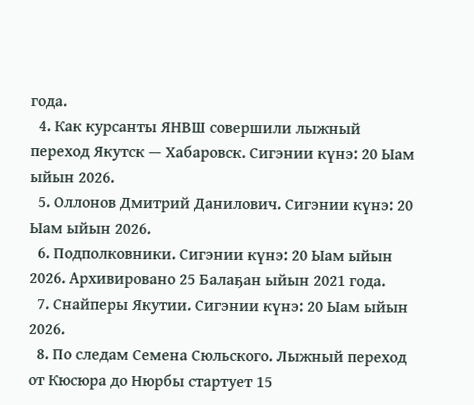года.
  4. Как курсанты ЯНВШ совершили лыжный переход Якутск — Хабаровск. Сигэнии күнэ: 20 Ыам ыйын 2026.
  5. Оллонов Дмитрий Данилович. Сигэнии күнэ: 20 Ыам ыйын 2026.
  6. Подполковники. Сигэнии күнэ: 20 Ыам ыйын 2026. Архивировано 25 Балаҕан ыйын 2021 года.
  7. Снайперы Якутии. Сигэнии күнэ: 20 Ыам ыйын 2026.
  8. По следам Семена Сюльского. Лыжный переход от Кюсюра до Нюрбы стартует 15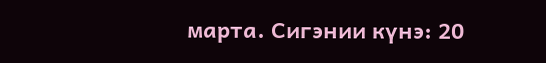марта. Сигэнии күнэ: 20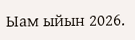Ыам ыйын 2026.